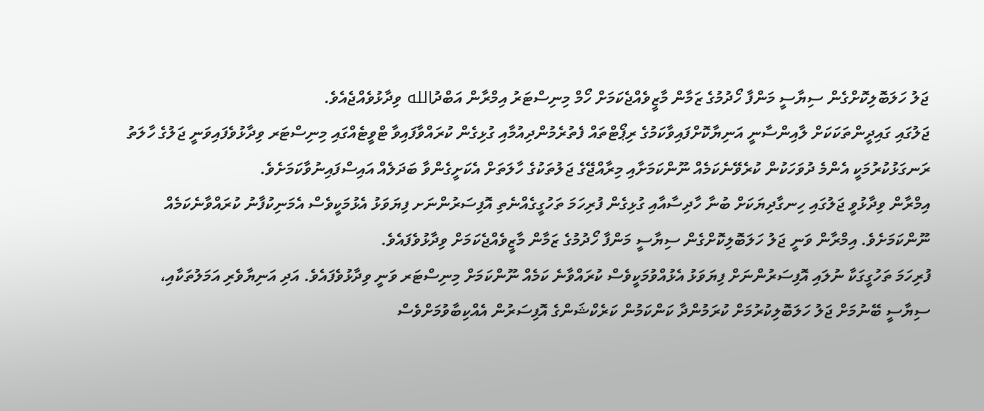ޖަލު ހަލަބޮލިކޮށްގެން ސިޔާސީ މަންފާ ހޯދުމުގެ ޒަމާން މާޒީވެއްޖެކަމަށް ހޯމް މިނިސްޓަރު އިމްރާން އަބްދުالله ވިދާޅުވެއްޖެއެވެ.
ޖަލުގައި ގައިދީންތަކަކަށް ލާއިންސާނީ އަނިޔާކޮށްފައިވާކަމުގެ ރިޕޯޓްތައް ފެތުރެމުންދިއުމާއި ގުޅިގެން ކުރައްވާފައިވާ ޓްވީޓެއްގައި މިނިސްޓަރ ވިދާޅުވެފައިވަނީ ޖަލުގެ ހާލަތު ރަނގަޅުކުރުމަކީ އެންމެ ދުވަހަކުން ކުރެވޭނެކަމެއް ނޫންކަމަށާއި މިރާއްޖޭގެ ޖަލުތަކުގެ ހާލަތަށް އެކަށީގެންވާ ބަދަލެއް އައިސްފައިނުވާކަމަށެވެ.
އިމްރާން ވިދާޅުވީ ޖަލުގައި ހިނގާދިޔަކަށް ބުނާ ހާދިސާއާއި ގުޅިގެން ފުރިހަމަ ތަހުގީގެއްނެތި އޮފިސަރުންނަށ ފިޔަވަޅު އެޅުމަކީވެސް އެމަނިކުފާނު ކުރައްވާނެކަމެއް ނޫންކަމަށެވެ. އިމްރާން ވަނީ ޖަލު ހަލަބޮލިކޮށްގެން ސިޔާސީ މަންފާ ހޯދުމުގެ ޒަމާން މާޒީވެއްޖެކަމަށް ވިދާޅުވެފައެވެ.
ފުރިހަމަ ތަހުގީގަކާ ނުލައި އޮފިސަރުންނަށް ފިޔަވަޅު އެޅުއްވުމަކީވެސް ކުރައްވާނެ ކަމެއް ނޫންކަމަށް މިނިސްޓަރ ވަނީ ވިދާޅުވެފައެވެ. އަދި އަނިޔާވެރި އަމަލުތަކާއި، ސިޔާސީ ބޭނުމަށް ޖަލު ހަލަބޮލިކުރުމަށް ކުރަމުންދާ ކަންކަމުން ކަރެކްޝަންގެ އޮފިސަރުން އެއްކިބާވުމަށްވެސް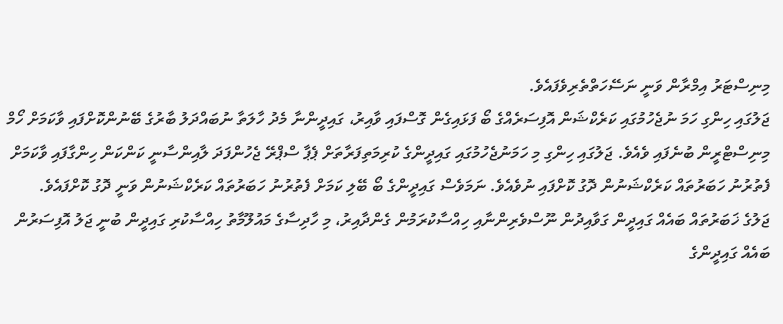މިނިސްޓަރު އިމްރާން ވަނީ ނަސޭހަތްތެރިވެފައެވެ.
ޖަލުގައި ހިންގި ހަމަ ނުޖެހުމުގައި ކަރެކްޝަން އޮފިސަރެއްގެ ބޯ ފަޅައިގެން ގޮސްފައި ވާއިރު، ގައިދީންނާ މެދު ހާލަތާ ނުބައްދަލު ބާރުގެ ބޭނުންކޮށްފައި ވާކަމަށް ހޯމް މިނިސްޓްރީން ބުނެފައި ވެއެވެ. ޖަލުގައި ހިންގި މި ހަމަނުޖެހުމުގައި ގައިދީންގެ ކުރިމަތިފަރާތަށް ޕެޕާ ސްޕްރޭ ޖެހުންފަދަ ލާއިންސާނީ ކަންކަން ހިންގާފައި ވާކަމަށް ފެތުރުނު ހަބަރުތައް ކަރެކްޝަނުން ދޮގު ކޮށްފައި ނުވެއެވެ. ނަމަވެސް ގައިދީންގެ ބޯ ބޭލި ކަމަށް ފެތުރުނު ހަބަރުތައް ކަރެކްޝަނުން ވަނީ ދޮގު ކޮށްފައެވެ.
ޖަލުގެ ޚަބަރުތައް ބައެއް ގައިދީން ގަވާއިދުން ނޫސްވެރިންނާއި ހިއްސާކުރަމުން ގެންދާއިރު، މި ހާދިސާގެ މައުލޫމާތު ހިއްސާކުރި ގައިދީން ބުނީ ޖަލު އޮފިސަރުން ބައެއް ގައިދީންގެ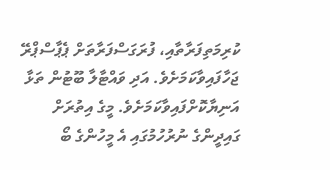ކުރިމަތިފަރާތާއި، ފުރަގަސްފަރާތަށް ޕެޕާސްޕްރޭ ޖަހާފައިވާކަމަށެވެ. އަދި ވައްޓާލާ ބޫޓުން ތަޅާ އަނިޔާކޮށްފައިވާކަމަށެވެ. މީގެ އިތުރަށް ގައިދީންގެ ނުރުހުމުގައި އެ މީހުންގެ ބޯ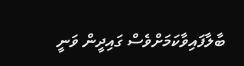ބާލާފައިވާކަމަށްވެސް ގައިދީން ވަނީ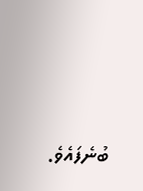ބުނެފައެވެ.